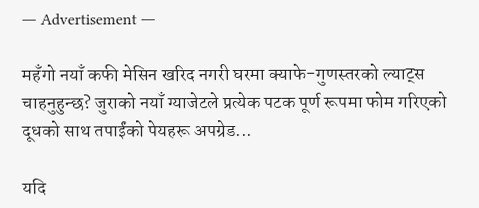― Advertisement ―

महँगो नयाँ कफी मेसिन खरिद नगरी घरमा क्याफे-गुणस्तरको ल्याट्स चाहनुहुन्छ? जुराको नयाँ ग्याजेटले प्रत्येक पटक पूर्ण रूपमा फोम गरिएको दूधको साथ तपाईंको पेयहरू अपग्रेड...

यदि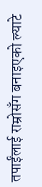तपाईंलाई राम्रोसँग बनाइएको ल्याटे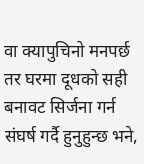वा क्यापुचिनो मनपर्छ तर घरमा दूधको सही बनावट सिर्जना गर्न संघर्ष गर्दै हुनुहुन्छ भने,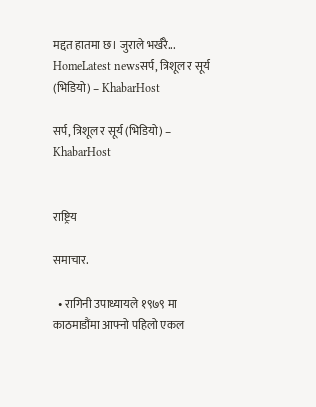मद्दत हातमा छ। जुराले भर्खरै...
HomeLatest newsसर्प, त्रिशूल र सूर्य (भिडियो) – KhabarHost

सर्प, त्रिशूल र सूर्य (भिडियो) – KhabarHost


राष्ट्रिय

समाचार.

  • रागिनी उपाध्यायले १९७९ मा काठमाडौंमा आफ्नो पहिलो एकल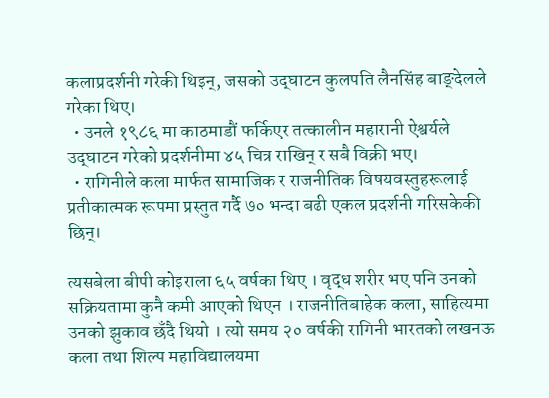कलाप्रदर्शनी गरेकी थिइन्, जसको उद्‌घाटन कुलपति लैनसिंह बाङ्देलले गरेका थिए।
  • उनले १९८६ मा काठमाडौं फर्किएर तत्कालीन महारानी ऐश्वर्यले उद्‌घाटन गरेको प्रदर्शनीमा ४५ चित्र राखिन् र सबै विक्री भए।
  • रागिनीले कला मार्फत सामाजिक र राजनीतिक विषयवस्तुहरूलाई प्रतीकात्मक रूपमा प्रस्तुत गर्दै ७० भन्दा बढी एकल प्रदर्शनी गरिसकेकी छिन्।

त्यसबेला बीपी कोइराला ६५ वर्षका थिए । वृद्ध शरीर भए पनि उनको सक्रियतामा कुनै कमी आएको थिएन । राजनीतिबाहेक कला, साहित्यमा उनको झुकाव छँदै थियो । त्यो समय २० वर्षकी रागिनी भारतको लखनऊ कला तथा शिल्प महाविद्यालयमा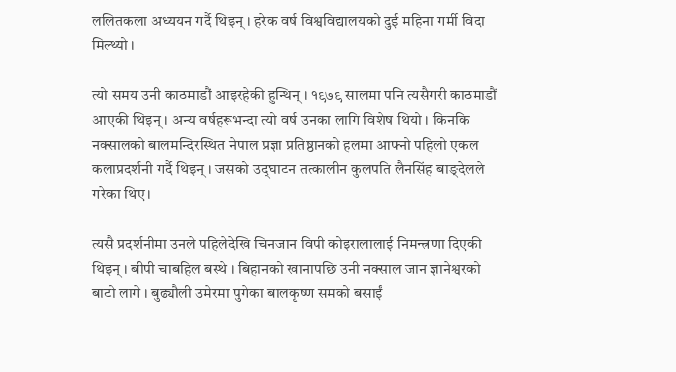ललितकला अध्ययन गर्दै थिइन् । हरेक वर्ष विश्वविद्यालयको दुई महिना गर्मी विदा मिल्थ्यो ।

त्यो समय उनी काठमाडौं आइरहेकी हुन्थिन् । १९७९ सालमा पनि त्यसैगरी काठमाडौं आएकी थिइन् । अन्य वर्षहरूभन्दा त्यो वर्ष उनका लागि विशेष थियो । किनकि नक्सालको बालमन्दिरस्थित नेपाल प्रज्ञा प्रतिष्ठानको हलमा आफ्नो पहिलो एकल कलाप्रदर्शनी गर्दै थिइन् । जसको उद्‍घाटन तत्कालीन कुलपति लैनसिंह बाङ्देलले गरेका थिए।

त्यसै प्रदर्शनीमा उनले पहिलेदेखि चिनजान विपी कोइरालालाई निमन्त्रणा दिएकी थिइन् । बीपी चाबहिल बस्थे । बिहानको खानापछि उनी नक्साल जान ज्ञानेश्वरको बाटो लागे । बुढ्यौली उमेरमा पुगेका बालकृष्ण समको बसाईं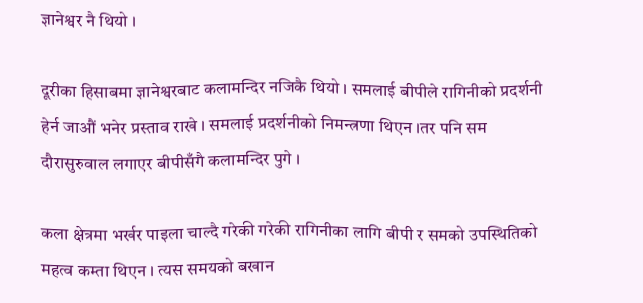ज्ञानेश्वर नै थियो ।

दूरीका हिसाबमा ज्ञानेश्वरबाट कलामन्दिर नजिकै थियो । समलाई बीपीले रागिनीको प्रदर्शनी हेर्न जाऔं भनेर प्रस्ताव राखे । समलाई प्रदर्शनीको निमन्त्रणा थिएन ।तर पनि सम दौरासुरुवाल लगाएर बीपीसँगै कलामन्दिर पुगे ।

कला क्षेत्रमा भर्खर पाइला चाल्दै गरेकी गरेकी रागिनीका लागि बीपी र समको उपस्थितिको महत्व कम्ता थिएन । त्यस समयको बखान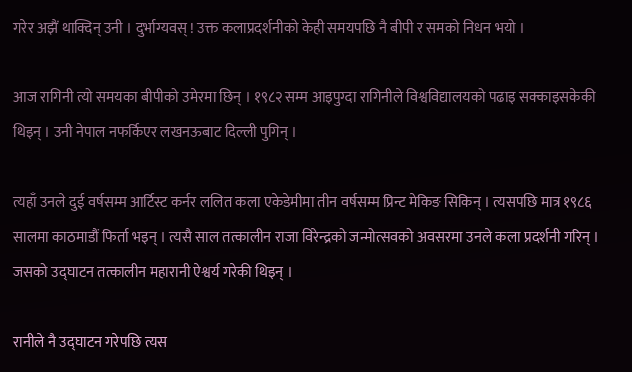गरेर अझैं थाक्दिन् उनी । दुर्भाग्यवस् ! उक्त कलाप्रदर्शनीको केही समयपछि नै बीपी र समको निधन भयो ।

आज रागिनी त्यो समयका बीपी‍को उमेरमा छिन् । १९८२ सम्म आइपुग्दा रागिनीले विश्वविद्यालयको पढाइ सक्काइसकेकी थिइन् । उनी नेपाल नफर्किएर लखनऊबाट दिल्ली ‍पुगिन् ।

त्यहाँ उनले दुई वर्षसम्म आर्टिस्ट कर्नर ललित कला एकेडेमीमा तीन वर्षसम्म प्रिन्ट मेकिङ सिकिन् । त्यसपछि मात्र १९८६ सालमा काठमाडौं फिर्ता भइन् । त्यसै साल तत्कालीन राजा विरेन्द्रको जन्मोत्सवको अवसरमा उनले कला प्रदर्शनी गरिन् । जसको उद्‍घाटन तत्कालीन महारानी ऐश्वर्य गरेकी थिइन् ।

रानीले नै उद्‍घाटन गरेपछि त्यस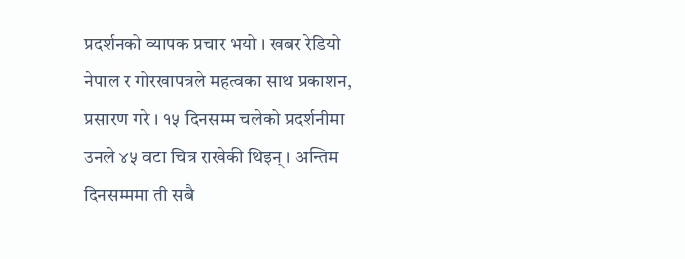प्रदर्शनको व्यापक प्रचार भयो । खबर रेडियो नेपाल र गोरखापत्रले महत्वका साथ प्रकाशन, प्रसारण गरे । १५ दिनसम्म चलेको प्रदर्शनीमा उनले ४५ वटा चित्र राखेकी थिइन् । अन्तिम दिनसम्ममा ती सबै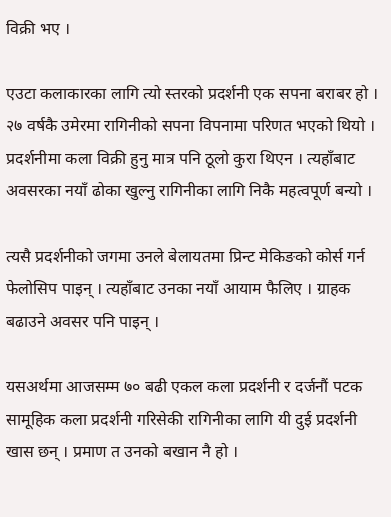विक्री भए ।

एउटा कलाकारका लागि त्यो स्तरको प्रदर्शनी एक सपना बराबर हो । २७ वर्षकै उमेरमा रागिनीको सपना विपनामा परिणत भएको थियो । प्रदर्शनीमा कला विक्री हुनु मात्र पनि ठूलो कुरा थिएन । त्यहाँबाट अवसरका नयाँ ढोका खुल्नु रागिनीका लागि निकै महत्वपूर्ण बन्यो ।

त्यसै प्रदर्शनीको जगमा उनले बेलायतमा प्रिन्ट मेकिङको कोर्स गर्न फेलोसिप पाइन् । त्यहाँबाट उनका नयाँ आयाम फैलिए । ग्राहक बढाउने अवसर पनि पाइन् ।

यसअर्थमा आजसम्म ७० बढी एकल कला प्रदर्शनी र दर्जनौं पटक सामूहिक कला प्रदर्शनी गरिसेकी रागिनीका लागि यी दुई प्रदर्शनी खास छन् । प्रमाण त उनको बखान नै हो ।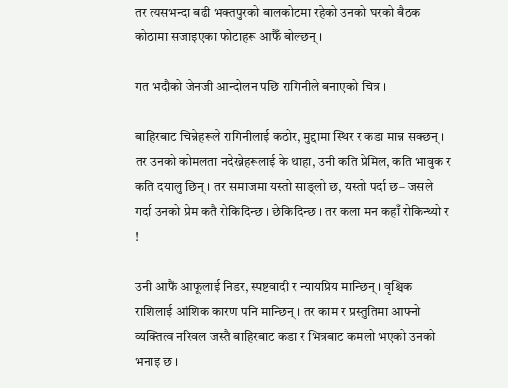तर त्यसभन्दा बढी भक्तपुरको बालकोटमा रहेको उनको घरको बैठक कोठामा सजाइएका फोटाहरू आफैँ बोल्छन् ।

गत भदौको जेनजी आन्दोलन पछि रागिनीले बनाएको चित्र ।

बाहिरबाट चिन्नेहरूले रागिनीलाई कठोर, मुद्दामा स्थिर र कडा मान्न सक्छन् । तर उनको कोमलता नदेख्नेहरूलाई के थाहा, उनी कति प्रेमिल, कति भावुक र कति दयालु छिन् । तर समाजमा यस्तो साङ्लो छ, यस्तो पर्दा छ– जसले गर्दा उनको प्रेम कतै रोकिदिन्छ । छेकिदिन्छ । तर कला मन कहाँ रोकिन्थ्यो र !

उनी आफैं आफूलाई निडर, स्पष्टवादी र न्यायप्रिय मान्छिन् । वृश्चिक राशिलाई आंशिक कारण पनि मान्छिन् । तर काम र प्रस्तुतिमा आफ्नो व्यक्तित्व नरिवल जस्तै बाहिरबाट कडा र भित्रबाट कमलो भएको उनको भनाइ छ ।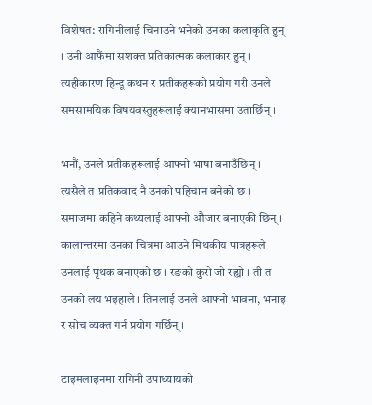विशेषत: रागिनीलाई चिनाउने भनेको उनका कलाकृति हुन् । उनी आफैंमा सशक्त प्रतिकात्मक कलाकार हुन् । त्यहीकारण हिन्दू कथन र प्रतीकहरूको प्रयोग गरी उनले समसामयिक विषयवस्तुहरूलाई क्यानभासमा उतार्छिन् ।

भनौं, उनले प्रतीकहरूलाई आफ्नो भाषा बनाउँछिन् । त्यसैले त प्रतिकवाद नै उनको पहिचान बनेको छ । समाजमा कहिने कथ्यलाई आफ्नो औजार बनाएकी छिन् । कालान्तरमा उनका चित्रमा आउने मिथकीय पात्रहरूले उनलाई पृथक बनाएको छ । रङको कुरो जो रह्यो । ती त उनको लय भइहाले । तिनलाई उनले आफ्नो भावना, भनाइ र सोच व्यक्त गर्न प्रयोग गर्छिन् ।

टाइमलाइनमा रागिनी उपाध्यायको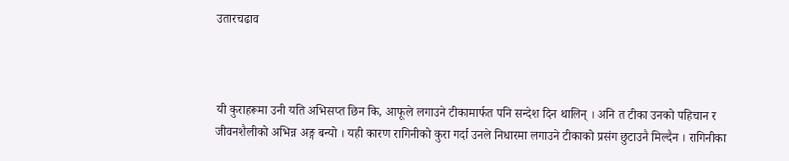उतारचढाव



यी कुराहरूमा उनी यति अभिसप्त छिन कि, आफूले लगाउने टीकामार्फत पनि सन्देश दिन थालिन् । अनि त टीका उनको पहिचान र जीवनशैलीको अभिन्न अङ्ग बन्यो । यही कारण रागिनीको कुरा गर्दा उनले निधारमा लगाउने टीकाको प्रसंग छुटाउनै मिल्दैन । रागिनीका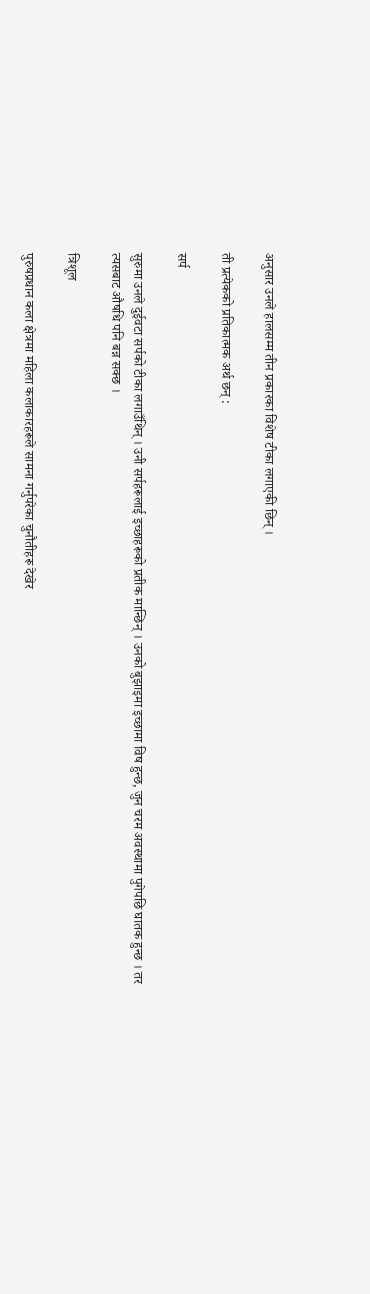अनुसार उनले हालसम्म तीन प्रकारका विशेष टीका लगाएकी छिन् ।

ती प्रत्येकको प्रतिकात्मक अर्थ छन् :

सर्प

सुरुमा उनले दुईवटा सर्पको टीका लगाउँथिन् । उनी सर्पहरूलाई इच्छाहरूको प्रतीक मान्छिन् । उनको बुझाइमा इच्छामा विष हुन्छ, जुन चरम अवस्थामा पुगेपछि घातक हुन्छ । तर त्यसबाट औषधि पनि बन्न सक्छ ।

त्रिशूल

पुरुषप्रधान कला क्षेत्रमा महिला कलाकारहरूले सामना गर्नुपरेका चुनौतीहरू देखेर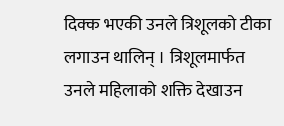दिक्क भएकी उनले त्रिशूलको टीका लगाउन थालिन् । त्रिशूलमार्फत उनले महिलाको शक्ति देखाउन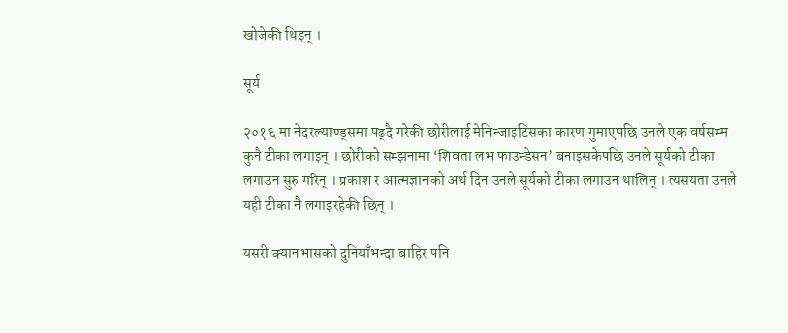खोजेकी थिइन् ।

सूर्य

२०१६ मा नेदरल्याण्ड्समा पढ्दै गरेकी छोरीलाई मेनिन्जाइटिसका कारण गुमाएपछि उनले एक वर्षसम्म कुनै टीका लगाइन् । छोरीको सम्झनामा ‘शिवता लभ फाउन्डेसन’ बनाइसकेपछि उनले सूर्यको टीका लगाउन सुरु गरिन् । प्रकाश र आत्मज्ञानको अर्थ दिन उनले सूर्यको टीका लगाउन थालिन् । त्यसयता उनले यही टीका नै लगाइरहेकी छिन् ।

यसरी क्यानभासको दुनियाँभन्दा बाहिर पनि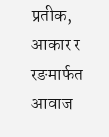प्रतीक, आकार र रङमार्फत आवाज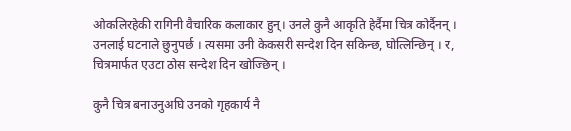ओकलिरहेकी रागिनी वैचारिक कलाकार हुन्। उनले कुनै आकृति हेर्दैमा चित्र कोर्दैनन् । उनलाई घटनाले छुनुपर्छ । त्यसमा उनी केकसरी सन्देश दिन सकिन्छ, घोत्लिन्छिन् । र, चित्रमार्फत एउटा ठोस सन्देश दिन खोज्छिन् ।

कुनै चित्र बनाउनुअघि उनको गृहकार्य नै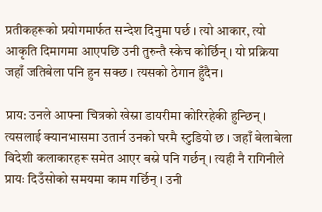प्रतीकहरूको प्रयोगमार्फत सन्देश दिनुमा पर्छ । त्यो आकार, त्यो आकृति दिमागमा आएपछि उनी तुरुन्तै स्केच कोर्छिन् । यो प्रक्रिया जहाँ जतिबेला पनि हुन सक्छ । त्यसको ठेगान हुँदैन ।

प्राय: उनले आफ्ना चित्रको खेस्रा डायरीमा कोरिरहेकी हुन्छिन् । त्यसलाई क्यानभासमा उतार्न उनको घरमै स्टुडियो छ । जहाँ बेलाबेला विदेशी कलाकारहरू समेत आएर बस्ने पनि गर्छन् । त्यही नै रागिनीले प्रायः दिउँसोको समयमा काम गर्छिन् । उनी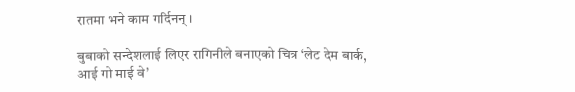रातमा भने काम गर्दिनन् ।

बुबाको सन्देशलाई लिएर रागिनीले बनाएको चित्र ‘लेट देम बार्क, आई गो माई वे’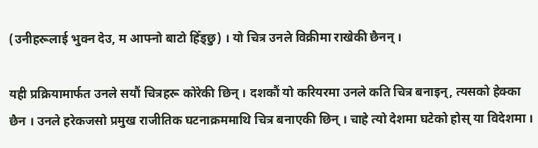(उनीहरूलाई भुक्न देउ, म आफ्नो बाटो हिँड्छु) । यो चित्र उनले विक्रीमा राखेकी छैनन् ।

यही प्रक्रियामार्फत उनले सयौं चित्रहरू कोरेकी छिन् । दशकौं यो करियरमा उनले कति चित्र बनाइन्, त्यसको हेक्का छैन । उनले हरेकजसो प्रमुख राजीतिक घटनाक्रममाथि चित्र बनाएकी छिन् । चाहे त्यो देशमा घटेको होस् या विदेशमा ।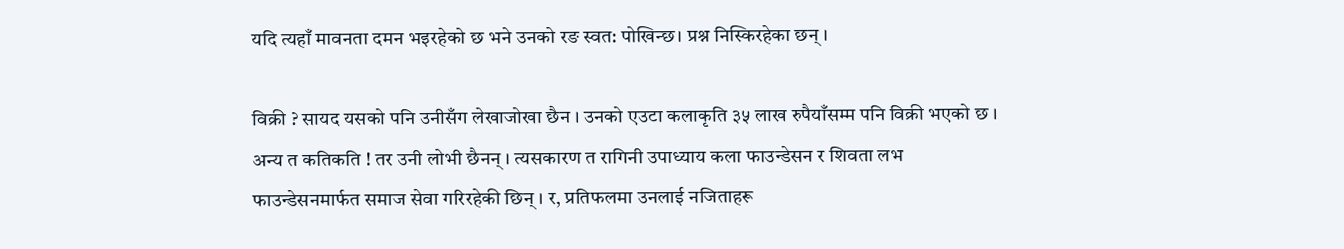यदि त्यहाँ मावनता दमन भइरहेको छ भने उनको रङ स्वत: पोखिन्छ। प्रश्न निस्किरहेका छन् ।

विक्री ? सायद यसको पनि उनीसँग लेखाजोखा छैन । उनको एउटा कलाकृति ३५ लाख रुपैयाँसम्म पनि विक्री भएको छ । अन्य त कतिकति ! तर उनी लोभी छैनन् । त्यसकारण त रागिनी उपाध्याय कला फाउन्डेसन र शिवता लभ फाउन्डेसनमार्फत समाज सेवा गरिरहेकी छिन् । र, प्रतिफलमा उनलाई नजिताहरू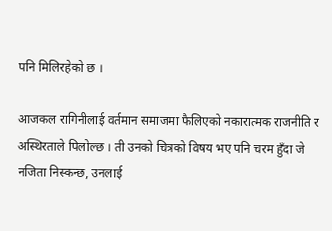पनि मिलिरहेको छ ।

आजकल रागिनीलाई वर्तमान समाजमा फैलिएको नकारात्मक राजनीति र अस्थिरताले पिलोल्छ । ती उनको चित्रको विषय भए पनि चरम हुँदा जे नजिता निस्कन्छ, उनलाई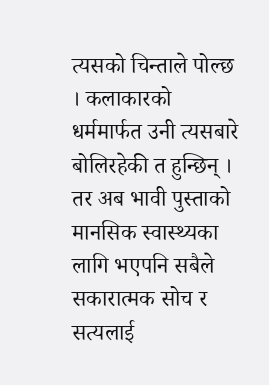त्यसको चिन्ताले पोल्छ । कलाकारको धर्ममार्फत उनी त्यसबारे बोलिरहेकी त हुन्छिन् । तर अब भावी पुस्ताको मानसिक स्वास्थ्यका लागि भएपनि सबैले सकारात्मक सोच र सत्यलाई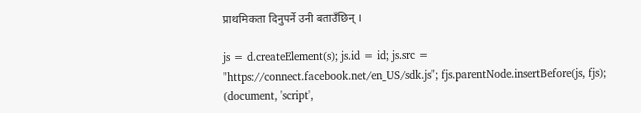प्राथमिकता दिनुपर्ने उनी बताउँछिन् ।

js = d.createElement(s); js.id = id; js.src = "https://connect.facebook.net/en_US/sdk.js"; fjs.parentNode.insertBefore(js, fjs); (document, 'script',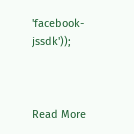'facebook-jssdk'));



Read More